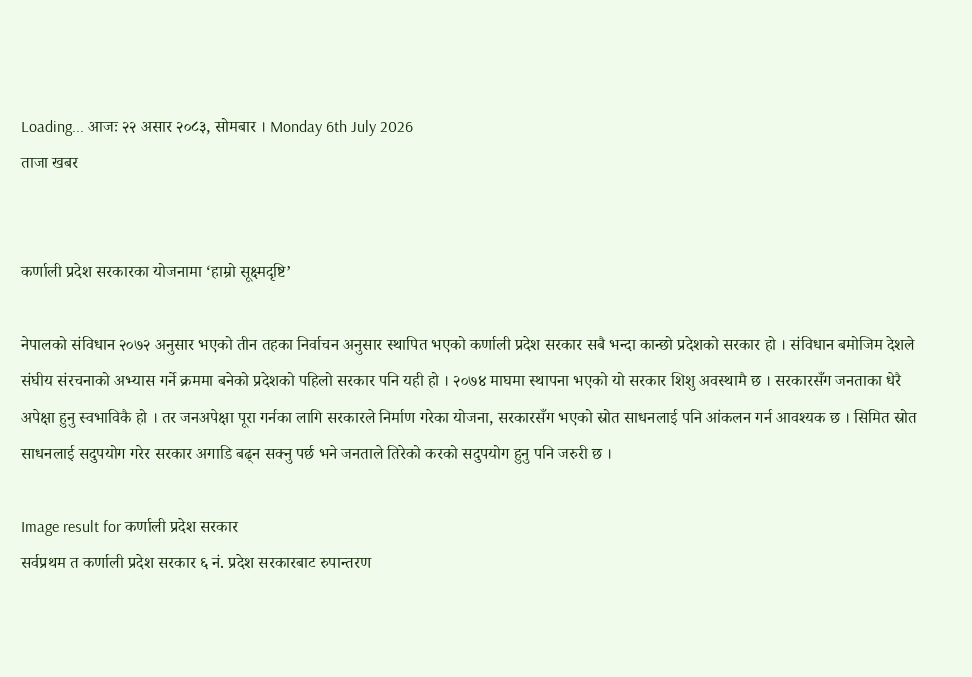Loading... आजः २२ असार २०८३, सोमबार । Monday 6th July 2026
ताजा खबर


कर्णाली प्रदेश सरकारका योजनामा ‘हाम्रो सूक्ष्मदृष्टि’

नेपालको संविधान २०७२ अनुसार भएको तीन तहका निर्वाचन अनुसार स्थापित भएको कर्णाली प्रदेश सरकार सबै भन्दा कान्छो प्रदेशको सरकार हो । संविधान बमोजिम देशले संघीय संरचनाको अभ्यास गर्ने क्रममा बनेको प्रदेशको पहिलो सरकार पनि यही हो । २०७४ माघमा स्थापना भएको यो सरकार शिशु अवस्थामै छ । सरकारसँग जनताका धेरै अपेक्षा हुनु स्वभाविकै हो । तर जनअपेक्षा पूरा गर्नका लागि सरकारले निर्माण गरेका योजना, सरकारसँग भएको स्रोत साधनलाई पनि आंकलन गर्न आवश्यक छ । सिमित स्रोत साधनलाई सदुपयोग गरेर सरकार अगाडि बढ्न सक्नु पर्छ भने जनताले तिरेको करको सदुपयोग हुनु पनि जरुरी छ ।

Image result for कर्णाली प्रदेश सरकार
सर्वप्रथम त कर्णाली प्रदेश सरकार ६ नं. प्रदेश सरकारबाट रुपान्तरण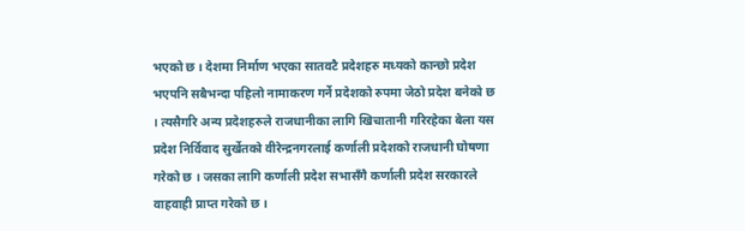भएको छ । देशमा निर्माण भएका सातवटै प्रदेशहरु मध्यको कान्छो प्रदेश भएपनि सबैभन्दा पहिलो नामाकरण गर्ने प्रदेशको रुपमा जेठो प्रदेश बनेको छ । त्यसैगरि अन्य प्रदेशहरुले राजधानीका लागि खिचातानी गरिरहेका बेला यस प्रदेश निर्विवाद सुर्खेतको वीरेन्द्रनगरलाई कर्णाली प्रदेशको राजधानी घोषणा गरेको छ । जसका लागि कर्णाली प्रदेश सभासँगै कर्णाली प्रदेश सरकारले वाहवाही प्राप्त गरेको छ ।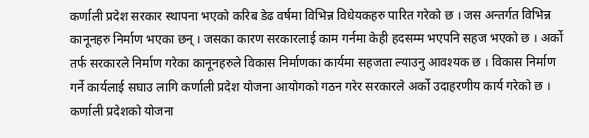कर्णाली प्रदेश सरकार स्थापना भएको करिब डेढ वर्षमा विभिन्न विधेयकहरु पारित गरेको छ । जस अन्तर्गत विभिन्न कानूनहरु निर्माण भएका छन् । जसका कारण सरकारलाई काम गर्नमा केही हदसम्म भएपनि सहज भएको छ । अर्को तर्फ सरकारले निर्माण गरेका कानूनहरुले विकास निर्माणका कार्यमा सहजता ल्याउनु आवश्यक छ । विकास निर्माण गर्ने कार्यलाई सघाउ लागि कर्णाली प्रदेश योजना आयोगको गठन गरेर सरकारले अर्को उदाहरणीय कार्य गरेको छ । कर्णाली प्रदेशको योजना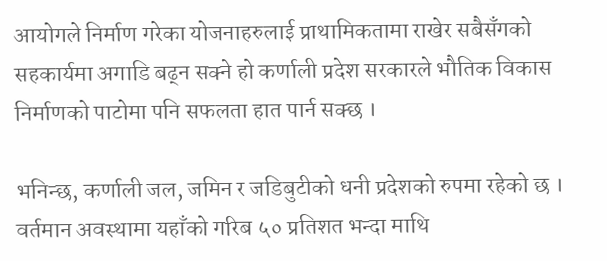आयोगले निर्माण गरेका योजनाहरुलाई प्राथामिकतामा राखेर सबैसँगको सहकार्यमा अगाडि बढ्न सक्ने हो कर्णाली प्रदेश सरकारले भौतिक विकास निर्माणको पाटोमा पनि सफलता हात पार्न सक्छ ।

भनिन्छ, कर्णाली जल, जमिन र जडिबुटीको धनी प्रदेशको रुपमा रहेको छ । वर्तमान अवस्थामा यहाँको गरिब ५० प्रतिशत भन्दा माथि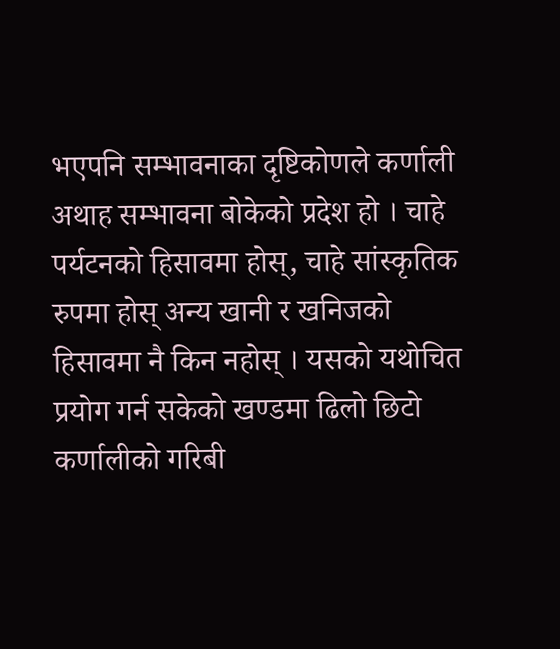भएपनि सम्भावनाका दृष्टिकोणले कर्णाली अथाह सम्भावना बोकेको प्रदेश हो । चाहे पर्यटनको हिसावमा होस्, चाहे सांस्कृतिक रुपमा होस् अन्य खानी र खनिजको हिसावमा नै किन नहोस् । यसको यथोचित प्रयोग गर्न सकेको खण्डमा ढिलो छिटो कर्णालीको गरिबी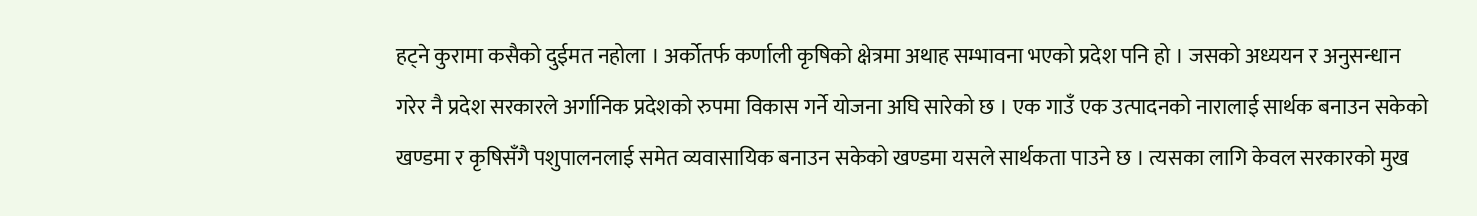हट्ने कुरामा कसैको दुईमत नहोला । अर्कोतर्फ कर्णाली कृषिको क्षेत्रमा अथाह सम्भावना भएको प्रदेश पनि हो । जसको अध्ययन र अनुसन्धान गरेर नै प्रदेश सरकारले अर्गानिक प्रदेशको रुपमा विकास गर्ने योजना अघि सारेको छ । एक गाउँ एक उत्पादनको नारालाई सार्थक बनाउन सकेको खण्डमा र कृषिसँगै पशुपालनलाई समेत व्यवासायिक बनाउन सकेको खण्डमा यसले सार्थकता पाउने छ । त्यसका लागि केवल सरकारको मुख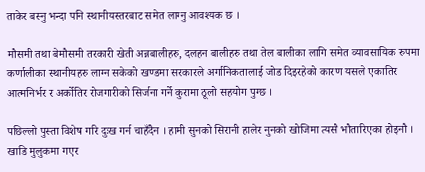ताकेर बस्नु भन्दा पनि स्थानीयस्तरबाट समेत लाग्नु आवश्यक छ ।

मौसमी तथा बेमौसमी तरकारी खेती अन्नबालीहरु, दलहन बालीहरु तथा तेल बालीका लागि समेत व्यावसायिक रुपमा कर्णालीका स्थानीयहरु लाग्न सकेको खण्डमा सरकारले अर्गानिकतालाई जोड दिइरहेको कारण यसले एकातिर आत्मनिर्भर र अर्कोतिर रोजगारीको सिर्जना गर्ने कुरामा ठूलो सहयोग पुग्छ ।

पछिल्लो पुस्ता विशेष गरि दुःख गर्न चाहँदैन । हामी सुनको सिरानी हालेर नुनको खोजिमा त्यसै भौतारिएका होइनौ । खाडि मुलुकमा गएर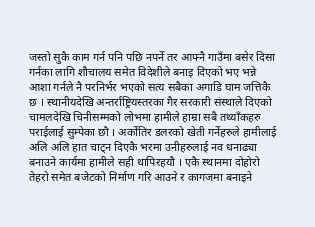जस्तो सुकै काम गर्न पनि पछि नपर्ने तर आफ्नै गाउँमा बसेर दिसा गर्नका लागि शौचालय समेत विदेशीले बनाइ दिएको भए भन्ने आशा गर्नले नै परनिर्भर भएको सत्य सबैका अगाडि घाम जत्तिकै छ । स्थानीयदेखि अन्तर्राष्ट्रियस्तरका गैर सरकारी संस्थाले दिएको चामलदेखि चिनीसम्मको लोभमा हामीले हाम्रा सबै तथ्याँकहरु पराईलाई सुम्पेका छौ । अर्कोतिर डलरको खेती गर्नेहरुले हामीलाई अलि अलि हात चाट्न दिएकै भरमा उनीहरुलाई नव धनाढ्या बनाउने कार्यमा हामीले सही थापिरहयौ । एकै स्थानमा दोहोरो तेहरो समेत बजेटको निर्माण गरि आउने र कागजमा बनाइने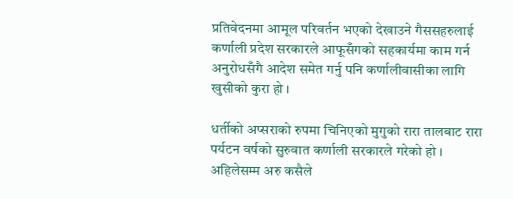प्रतिवेदनमा आमूल परिवर्तन भएको देखाउने गैससहरुलाई कर्णाली प्रदेश सरकारले आफूसँगको सहकार्यमा काम गर्न अनुरोधसँगै आदेश समेत गर्नु पनि कर्णालीवासीका लागि खुसीको कुरा हो ।

धर्तीको अप्सराको रुपमा चिनिएको मुगुको रारा तालबाट रारा पर्यटन वर्षको सुरुवात कर्णाली सरकारले गरेको हो । अहिलेसम्म अरु कसैले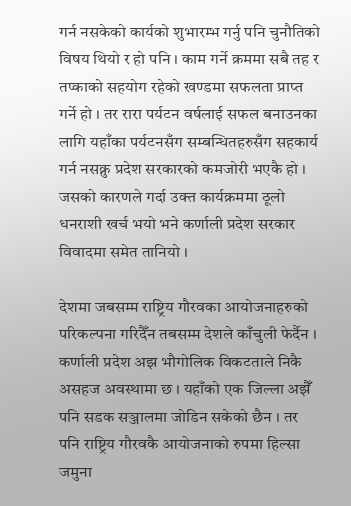गर्न नसकेको कार्यको शुभारम्भ गर्नु पनि चुनौतिको विषय थियो र हो पनि । काम गर्ने क्रममा सबै तह र तप्काको सहयोग रहेको खण्डमा सफलता प्राप्त गर्ने हो । तर रारा पर्यटन वर्षलाई सफल बनाउनका लागि यहाँका पर्यटनसँग सम्बन्धितहरुसँग सहकार्य गर्न नसक्नु प्रदेश सरकारको कमजोरी भएकै हो । जसको कारणले गर्दा उक्त कार्यक्रममा ठूलो धनराशी खर्च भयो भने कर्णाली प्रदेश सरकार विवादमा समेत तानियो ।

देशमा जबसम्म राष्ट्रिय गौरवका आयोजनाहरुको परिकल्पना गरिदैँन तबसम्म देशले काँचुली फेर्दैन । कर्णाली प्रदेश अझ भौगोलिक विकटताले निकै असहज अवस्थामा छ । यहाँको एक जिल्ला अझैँ पनि सडक सञ्जालमा जोडिन सकेको छैन । तर पनि राष्ट्रिय गौरवकै आयोजनाको रुपमा हिल्सा जमुना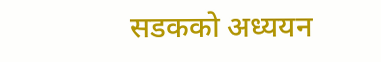सडकको अध्ययन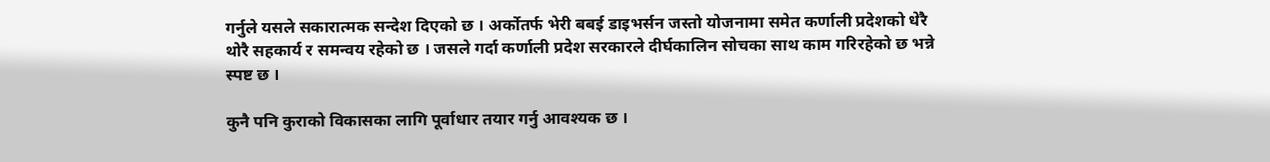गर्नुले यसले सकारात्मक सन्देश दिएको छ । अर्कोतर्फ भेरी बबई डाइभर्सन जस्तो योजनामा समेत कर्णाली प्रदेशको धेरै थोरै सहकार्य र समन्वय रहेको छ । जसले गर्दा कर्णाली प्रदेश सरकारले दीर्घकालिन सोचका साथ काम गरिरहेको छ भन्ने स्पष्ट छ ।

कुनै पनि कुराको विकासका लागि पूर्वाधार तयार गर्नु आवश्यक छ ।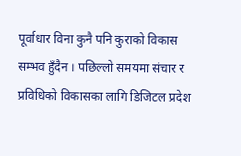पूर्वाधार विना कुनै पनि कुराको विकास सम्भव हुँदैन । पछिल्लो समयमा संचार र प्रविधिको विकासका लागि डिजिटल प्रदेश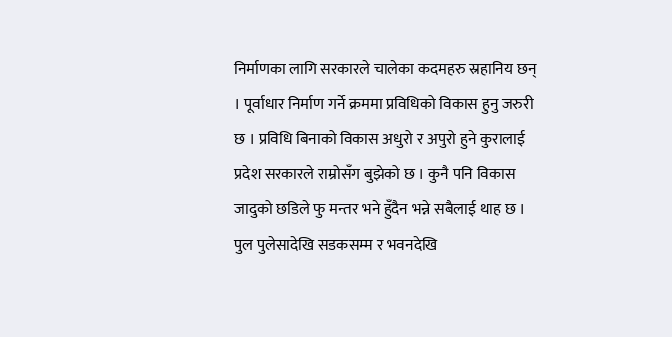निर्माणका लागि सरकारले चालेका कदमहरु स्रहानिय छन् । पूर्वाधार निर्माण गर्ने क्रममा प्रविधिको विकास हुनु जरुरी छ । प्रविधि बिनाको विकास अधुरो र अपुरो हुने कुरालाई प्रदेश सरकारले राम्रोसँग बुझेको छ । कुनै पनि विकास जादुको छडिले फु मन्तर भने हुँदैन भन्ने सबैलाई थाह छ । पुल पुलेसादेखि सडकसम्म र भवनदेखि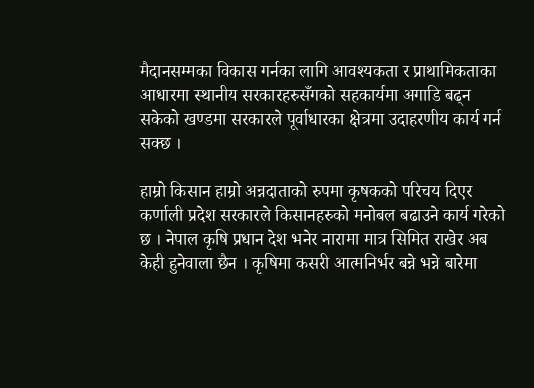मैदानसम्मका विकास गर्नका लागि आवश्यकता र प्राथामिकताका आधारमा स्थानीय सरकारहरुसँगको सहकार्यमा अगाडि बढ्न सकेको खण्डमा सरकारले पूर्वाधारका क्षेत्रमा उदाहरणीय कार्य गर्न सक्छ ।

हाम्रो किसान हाम्रो अन्नदाताको रुपमा कृषकको परिचय दिएर कर्णाली प्रदेश सरकारले किसानहरुको मनोबल बढाउने कार्य गरेको छ । नेपाल कृषि प्रधान देश भनेर नारामा मात्र सिमित राखेर अब केही हुनेवाला छैन । कृषिमा कसरी आत्मनिर्भर बन्ने भन्ने बारेमा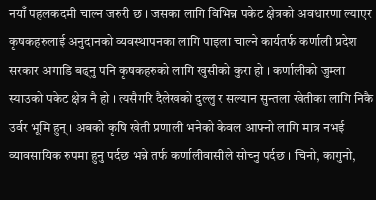नयाँ पहलकदमी चाल्न जरुरी छ । जसका लागि विभिन्न पकेट क्षेत्रको अवधारणा ल्याएर कृषकहरुलाई अनुदानको व्यवस्थापनका लागि पाइला चाल्ने कार्यतर्फ कर्णाली प्रदेश सरकार अगाडि बढ्नु पनि कृषकहरुको लागि खुसीको कुरा हो । कर्णालीको जुम्ला स्याउको पकेट क्षेत्र नै हो । त्यसैगरि दैलेखको दुल्लु र सल्यान सुन्तला खेतीका लागि निकै उर्वर भूमि हुन् । अबको कृषि खेती प्रणाली भनेको केवल आफ्नो लागि मात्र नभई व्यावसायिक रुपमा हुनु पर्दछ भन्ने तर्फ कर्णालीवासीले सोच्नु पर्दछ । चिनो, कागुनो,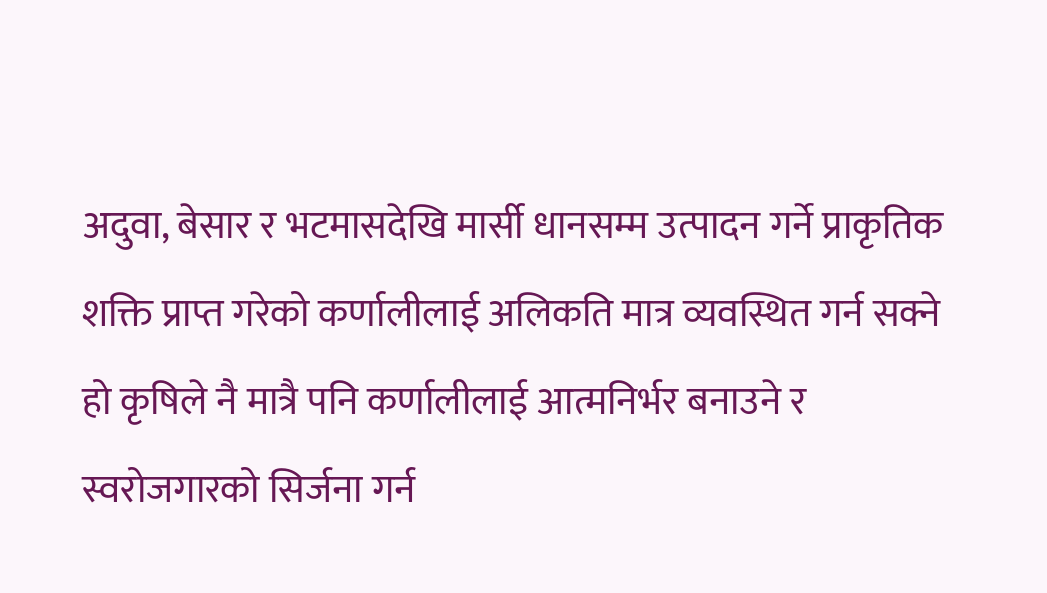अदुवा, बेसार र भटमासदेखि मार्सी धानसम्म उत्पादन गर्ने प्राकृतिक शक्ति प्राप्त गरेको कर्णालीलाई अलिकति मात्र व्यवस्थित गर्न सक्ने हो कृषिले नै मात्रै पनि कर्णालीलाई आत्मनिर्भर बनाउने र स्वरोजगारको सिर्जना गर्न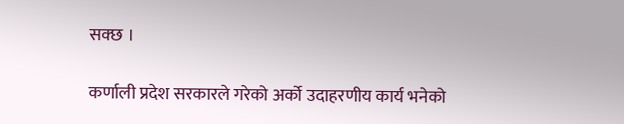सक्छ ।

कर्णाली प्रदेश सरकारले गरेको अर्को उदाहरणीय कार्य भनेको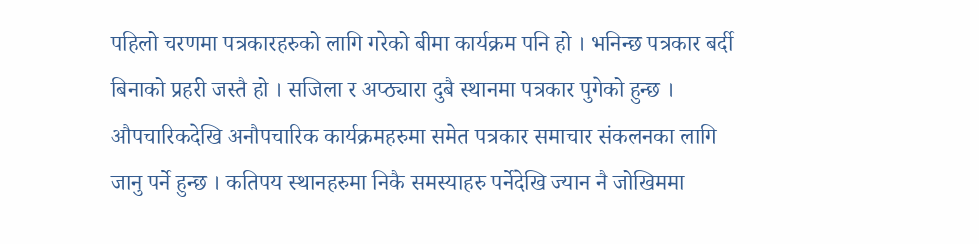पहिलो चरणमा पत्रकारहरुको लागि गरेको बीमा कार्यक्रम पनि हो । भनिन्छ पत्रकार बर्दी बिनाको प्रहरी जस्तै हो । सजिला र अप्ठ्यारा दुबै स्थानमा पत्रकार पुगेको हुन्छ । औपचारिकदेखि अनौपचारिक कार्यक्रमहरुमा समेत पत्रकार समाचार संकलनका लागि जानु पर्ने हुन्छ । कतिपय स्थानहरुमा निकै समस्याहरु पर्नेदेखि ज्यान नै जोखिममा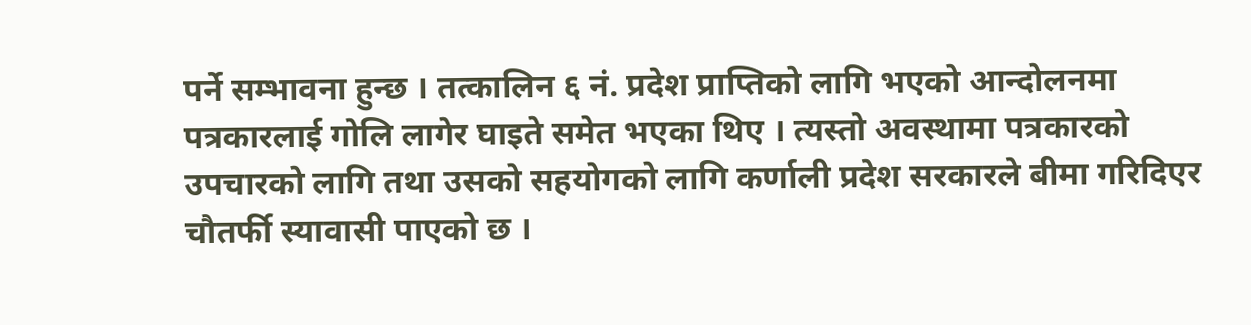पर्ने सम्भावना हुन्छ । तत्कालिन ६ नं. प्रदेश प्राप्तिको लागि भएको आन्दोलनमा पत्रकारलाई गोलि लागेर घाइते समेत भएका थिए । त्यस्तो अवस्थामा पत्रकारको उपचारको लागि तथा उसको सहयोगको लागि कर्णाली प्रदेश सरकारले बीमा गरिदिएर चौतर्फी स्यावासी पाएको छ ।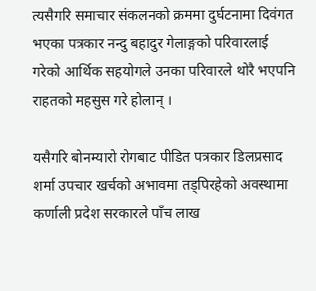त्यसैगरि समाचार संकलनको क्रममा दुर्घटनामा दिवंगत भएका पत्रकार नन्दु बहादुर गेलाङ्गको परिवारलाई गरेको आर्थिक सहयोगले उनका परिवारले थोरै भएपनि राहतको महसुस गरे होलान् ।

यसैगरि बोनम्यारो रोगबाट पीडित पत्रकार डिलप्रसाद शर्मा उपचार खर्चको अभावमा तड्पिरहेको अवस्थामा कर्णाली प्रदेश सरकारले पाँच लाख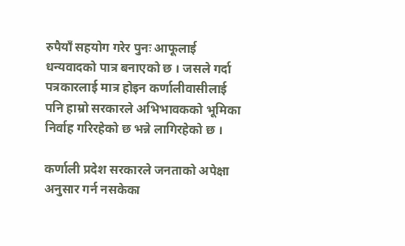रुपैयाँ सहयोग गरेर पुनः आफूलाई धन्यवादको पात्र बनाएको छ । जसले गर्दा पत्रकारलाई मात्र होइन कर्णालीवासीलाई पनि हाम्रो सरकारले अभिभावकको भूमिका निर्वाह गरिरहेको छ भन्ने लागिरहेको छ ।

कर्णाली प्रदेश सरकारले जनताको अपेक्षा अनुसार गर्न नसकेका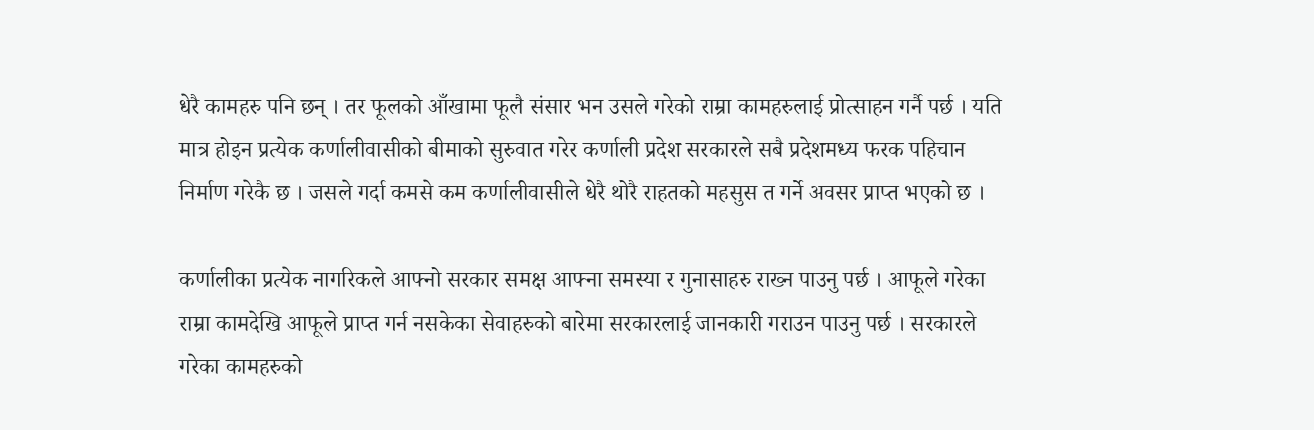धेरै कामहरु पनि छन् । तर फूलको आँखामा फूलै संसार भन उसले गरेको राम्रा कामहरुलाई प्रोत्साहन गर्नै पर्छ । यति मात्र होइन प्रत्येक कर्णालीवासीको बीमाको सुरुवात गरेर कर्णाली प्रदेश सरकारले सबै प्रदेशमध्य फरक पहिचान निर्माण गरेकै छ । जसले गर्दा कमसे कम कर्णालीवासीले धेरै थोरै राहतको महसुस त गर्ने अवसर प्राप्त भएको छ ।

कर्णालीका प्रत्येक नागरिकले आफ्नो सरकार समक्ष आफ्ना समस्या र गुनासाहरु राख्न पाउनु पर्छ । आफूले गरेका राम्रा कामदेखि आफूले प्राप्त गर्न नसकेका सेवाहरुको बारेमा सरकारलाई जानकारी गराउन पाउनु पर्छ । सरकारले गरेका कामहरुको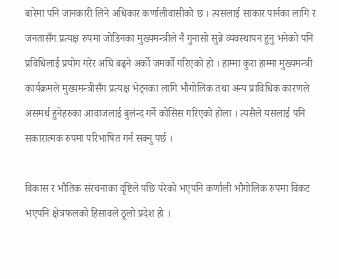बारेमा पनि जानकारी लिने अधिकार कर्णालीवासीको छ । त्यसलाई साकार पार्नका लागि र जनतासँग प्रत्यक्ष रुपमा जोडिनका मुख्यमन्त्रीले नै गुनासो सुन्ने व्यवस्थापन हुनु भनेको पनि प्रविधिलाई प्रयोग गरेर अघि बढ्ने अर्को जमर्को गरिएको हो । हाम्मा कुरा हाम्मा मुख्यमन्त्री कार्यक्रमले मुख्यमन्त्रीसँग प्रत्यक्ष भेट्नका लागि भौगोलिक तथा अन्य प्राविधिक कारणले असमर्थ हुनेहरुका आवाजलाई बुलंन्द गर्ने कोसिस गरिएको होला । त्यसैले यसलाई पनि सकारात्मक रुपमा परिभाषित गर्न सक्नु पर्छ ।

विकास र भौतिक संरचनाका दृष्टिले पछि परेको भएपनि कर्णाली भौगोलिक रुपमा विकट भएपनि क्षेत्रफलको हिसावले ठूलो प्रदेश हो ।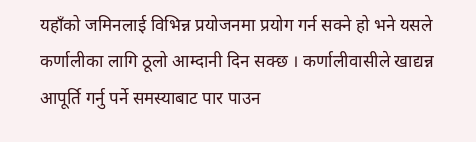यहाँको जमिनलाई विभिन्न प्रयोजनमा प्रयोग गर्न सक्ने हो भने यसले कर्णालीका लागि ठूलो आम्दानी दिन सक्छ । कर्णालीवासीले खाद्यन्न आपूर्ति गर्नु पर्ने समस्याबाट पार पाउन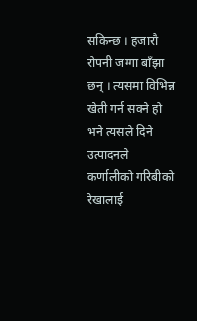सकिन्छ । हजारौ रोपनी जग्गा बाँझा छन् । त्यसमा विभिन्न खेती गर्न सक्ने हो भने त्यसले दिने उत्पादनले कर्णालीको गरिबीको रेखालाई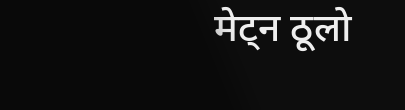मेट्न ठूलो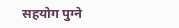सहयोग पुग्ने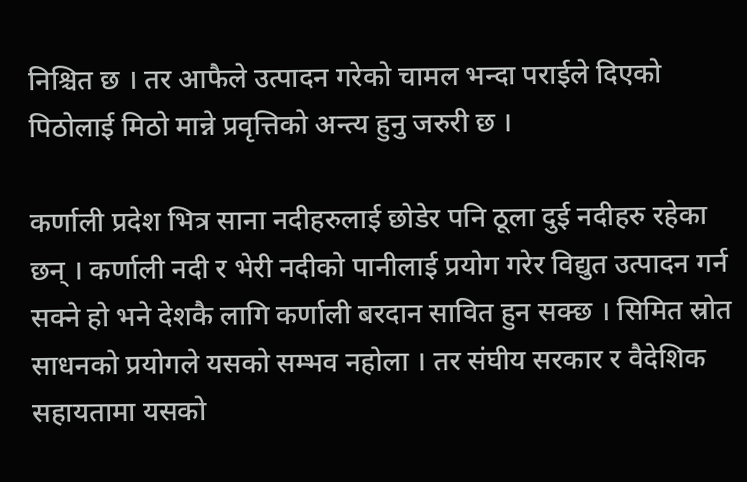निश्चित छ । तर आफैले उत्पादन गरेको चामल भन्दा पराईले दिएको पिठोलाई मिठो मान्ने प्रवृत्तिको अन्त्य हुनु जरुरी छ ।

कर्णाली प्रदेश भित्र साना नदीहरुलाई छोडेर पनि ठूला दुई नदीहरु रहेका छन् । कर्णाली नदी र भेरी नदीको पानीलाई प्रयोग गरेर विद्युत उत्पादन गर्न सक्ने हो भने देशकै लागि कर्णाली बरदान सावित हुन सक्छ । सिमित स्रोत साधनको प्रयोगले यसको सम्भव नहोला । तर संघीय सरकार र वैदेशिक सहायतामा यसको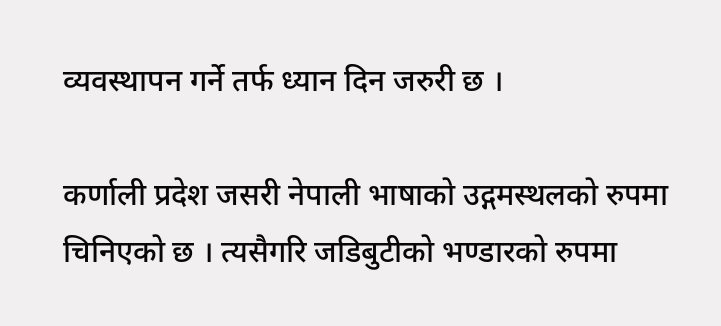व्यवस्थापन गर्ने तर्फ ध्यान दिन जरुरी छ ।

कर्णाली प्रदेश जसरी नेपाली भाषाको उद्गमस्थलको रुपमा चिनिएको छ । त्यसैगरि जडिबुटीको भण्डारको रुपमा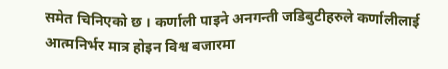समेत चिनिएको छ । कर्णाली पाइने अनगन्ती जडिबुटीहरुले कर्णालीलाई आत्मनिर्भर मात्र होइन विश्व बजारमा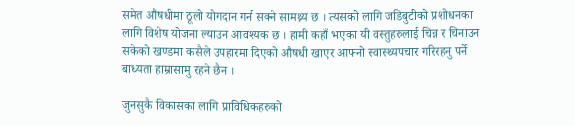समेत औषधीमा ठूलो योगदान गर्न सक्ने सामथ्र्य छ । त्यसको लागि जडिबुटीको प्रशोधनका लागि विशेष योजना ल्याउन आवश्यक छ । हामी कहाँ भएका यी वस्तुहरुलाई चिन्न र चिनाउन सकेको खण्डमा कसैले उपहारमा दिएको औषधी खाएर आफ्नो स्वास्थ्यपचार गरिरहनु पर्ने बाध्यता हाम्रासामु रहने छैन ।

जुनसुकै विकासका लागि प्राविधिकहरुको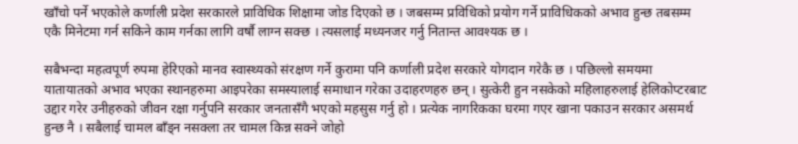खाँचो पर्ने भएकोले कर्णाली प्रदेश सरकारले प्राविधिक शिक्षामा जोड दिएको छ । जबसम्म प्रविधिको प्रयोग गर्ने प्राविधिकको अभाव हुन्छ तबसम्म एकै मिनेटमा गर्न सकिने काम गर्नका लागि वर्षौ लाग्न सक्छ । त्यसलाई मध्यनजर गर्नु नितान्त आवश्यक छ ।

सबैभन्दा महत्वपूर्ण रुपमा हेरिएको मानव स्वास्थ्यको संरक्षण गर्ने कुरामा पनि कर्णाली प्रदेश सरकारे योगदान गरेकै छ । पछिल्लो समयमा यातायातको अभाव भएका स्थानहरुमा आइपरेका समस्यालाई समाधान गरेका उदाहरणहरु छन् । सुत्केरी हुन नसकेको महिलाहरुलाई हेलिकोप्टरबाट उद्दार गरेर उनीहरुको जीवन रक्षा गर्नुपनि सरकार जनतासँगै भएको महसुस गर्नु हो । प्रत्येक नागरिकका घरमा गएर खाना पकाउन सरकार असमर्थ हुन्छ नै । सबैलाई चामल बाँड्न नसक्ला तर चामल किन्न सक्ने जोहो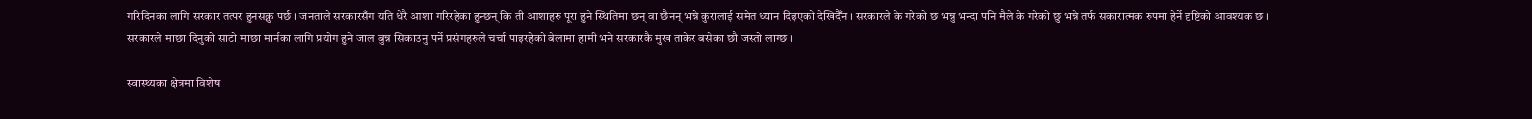गरिदिनका लागि सरकार तत्पर हुनसक्नु पर्छ । जनताले सरकारसँग यति धेरै आशा गरिरहेका हुन्छन् कि ती आशाहरु पूरा हुने स्थितिमा छन् वा छैनन् भन्ने कुरालाई समेत ध्यान दिइएको देखिदैँन । सरकारले के गरेको छ भन्नु भन्दा पनि मैले के गरेको छु भन्ने तर्फ सकारात्मक रुपमा हेर्ने दृष्टिको आवश्यक छ । सरकारले माछा दिनुको साटो माछा मार्नका लागि प्रयोग हुने जाल बुन्न सिकाउनु पर्ने प्रसंगहरुले चर्चा पाइरहेको बेलामा हामी भने सरकारकै मुख ताकेर बसेका छौ जस्तो लाग्छ ।

स्वास्थ्यका क्षेत्रमा विशेष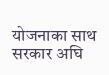योजनाका साथ सरकार अघि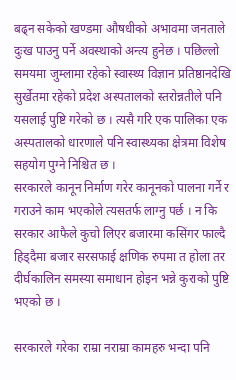बढ्न सकेको खण्डमा औषधीको अभावमा जनताले दुःख पाउनु पर्ने अवस्थाको अन्त्य हुनेछ । पछिल्लो समयमा जुम्लामा रहेको स्वास्थ्य विज्ञान प्रतिष्ठानदेखि सुर्खेतमा रहेको प्रदेश अस्पतालको स्तरोन्नतीले पनि यसलाई पुष्टि गरेको छ । त्यसै गरि एक पालिका एक अस्पतालको धारणाले पनि स्वास्थ्यका क्षेत्रमा विशेष सहयोग पुग्ने निश्चित छ ।
सरकारले कानून निर्माण गरेर कानूनको पालना गर्ने र गराउने काम भएकोले त्यसतर्फ लाग्नु पर्छ । न कि सरकार आफैले कुचो लिएर बजारमा कसिंगर फाल्दै हिड्दैमा बजार सरसफाई क्षणिक रुपमा त होला तर दीर्घकालिन समस्या समाधान होइन भन्ने कुराको पुष्टि भएको छ ।

सरकारले गरेका राम्रा नराम्रा कामहरु भन्दा पनि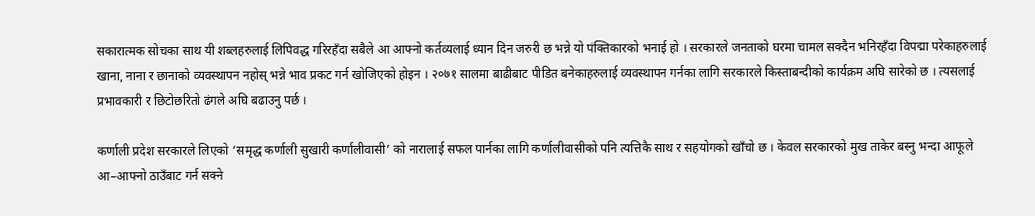सकारात्मक सोचका साथ यी शब्लहरुलाई लिपिवद्ध गरिरहँदा सबैले आ आफ्नो कर्तव्यलाई ध्यान दिन जरुरी छ भन्ने यो पंक्तिकारको भनाई हो । सरकारले जनताको घरमा चामल सक्दैन भनिरहँदा विपद्मा परेकाहरुलाई खाना, नाना र छानाको व्यवस्थापन नहोस् भन्ने भाव प्रकट गर्न खोजिएको होइन । २०७१ सालमा बाढीबाट पीडित बनेकाहरुलाई व्यवस्थापन गर्नका लागि सरकारले किस्ताबन्दीको कार्यक्रम अघि सारेको छ । त्यसलाई प्रभावकारी र छिटोछरितो ढंगले अघि बढाउनु पर्छ ।

कर्णाली प्रदेश सरकारले लिएको ‘समृद्ध कर्णाली सुखारी कर्णालीवासी’ को नारालाई सफल पार्नका लागि कर्णालीवासीको पनि त्यत्तिकै साथ र सहयोगको खाँचो छ । केवल सरकारको मुख ताकेर बस्नु भन्दा आफूले आ–आफ्नो ठाउँबाट गर्न सक्ने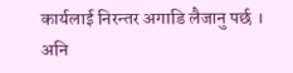कार्यलाई निरन्तर अगाडि लैजानु पर्छ । अनि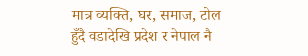मात्र व्यक्ति, घर, समाज, टोल हुँदै वडादेखि प्रदेश र नेपाल नै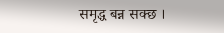समृद्ध बन्न सक्छ ।